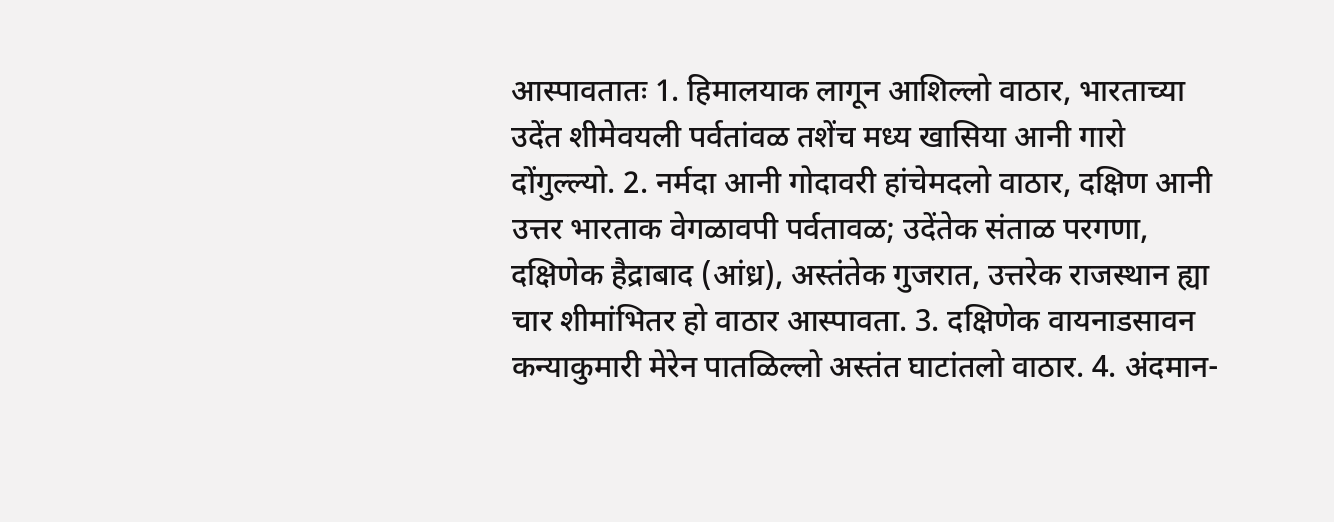आस्पावतातः 1. हिमालयाक लागून आशिल्लो वाठार, भारताच्या उदेंत शीमेवयली पर्वतांवळ तशेंच मध्य खासिया आनी गारो दोंगुल्ल्यो. 2. नर्मदा आनी गोदावरी हांचेमदलो वाठार, दक्षिण आनी उत्तर भारताक वेगळावपी पर्वतावळ; उदेंतेक संताळ परगणा, दक्षिणेक हैद्राबाद (आंध्र), अस्तंतेक गुजरात, उत्तरेक राजस्थान ह्या चार शीमांभितर हो वाठार आस्पावता. 3. दक्षिणेक वायनाडसावन कन्याकुमारी मेरेन पातळिल्लो अस्तंत घाटांतलो वाठार. 4. अंदमान-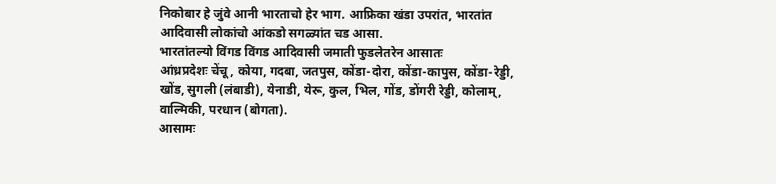निकोबार हे जुंवे आनी भारताचो हेर भाग. आफ्रिका खंडा उपरांत, भारतांत आदिवासी लोकांचो आंकडो सगळ्यांत चड आसा.
भारतांतल्यो विंगड विंगड आदिवासी जमाती फुडलेतरेन आसातः
आंध्रप्रदेशः चेंचू, कोया, गदबा, जतपुस, कोंडा-दोरा, कोंडा-कापुस, कोंडा-रेड्डी, खोंड, सुगली (लंबाडी), येनाडी, येरू, कुल, भिल, गोंड, डोंगरी रेड्डी, कोलाम्, वाल्मिकी, परधान (बोगता).
आसामः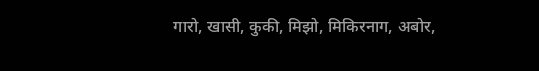गारो, खासी, कुकी, मिझो, मिकिरनाग, अबोर,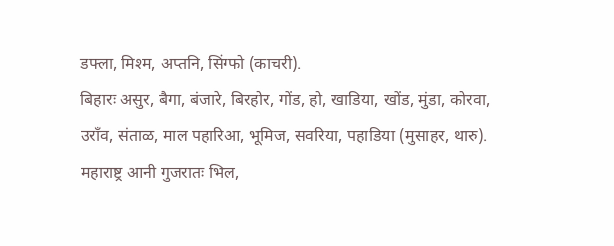डफ्ला, मिश्म, अप्तनि, सिंग्फो (काचरी).
बिहारः असुर, बैगा, बंजारे, बिरहोर, गोंड, हो, खाडिया, खोंड, मुंडा, कोरवा, उराँव, संताळ, माल पहारिआ, भूमिज, सवरिया, पहाडिया (मुसाहर, थारु).
महाराष्ट्र आनी गुजरातः भिल,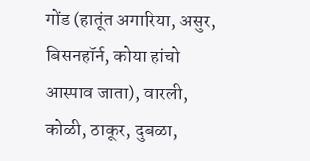गोंड (हातूंत अगारिया, असुर, बिसनहॉर्न, कोया हांचो आस्पाव जाता), वारली, कोळी, ठाकूर, दुबळा,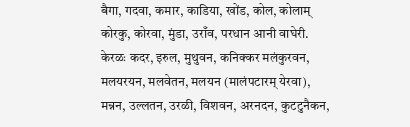बैगा, गदवा, कमार, काडिया, खोंड, कोल, कोलाम् कोरकु, कोरवा, मुंडा, उराँव, परधान आनी वाघेरी.
केरळः कदर, इरुल, मुथुवन, कनिक्कर मलंकुरवन, मलयरयन, मलवेतन, मलयन (मालंपटारम् येरवा), मन्नन, उल्लतन, उरळी, विशवन, अरनदन, कुटटुनैकन,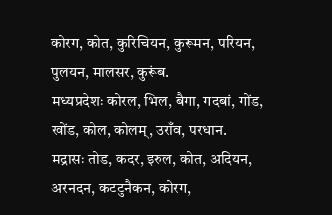कोरग, कोत, कुरिचियन, कुरूमन, परियन, पुलयन, मालसर, कुरूंब.
मध्यप्रदेशः कोरल, भिल, बैगा, गदबां, गोंड, खोंड, कोल, कोलम्, उराँव, परधान.
मद्रासः तोड, कदर, इरुल, कोत, अदियन, अरनदन, कटटुनैकन, कोरग,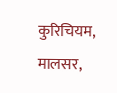कुरिचियम, मालसर,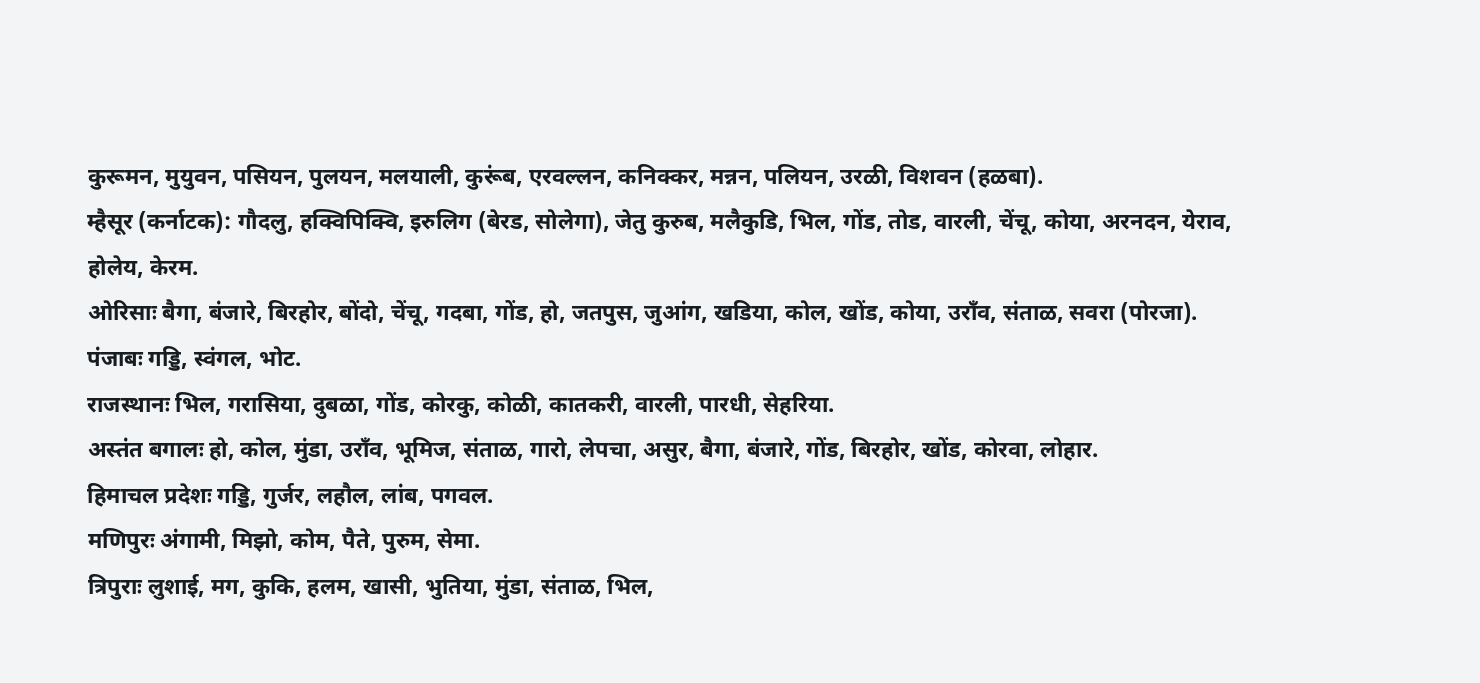कुरूमन, मुयुवन, पसियन, पुलयन, मलयाली, कुरूंब, एरवल्लन, कनिक्कर, मन्नन, पलियन, उरळी, विशवन (हळबा).
म्हैसूर (कर्नाटक): गौदलु, हक्विपिक्वि, इरुलिग (बेरड, सोलेगा), जेतु कुरुब, मलैकुडि, भिल, गोंड, तोड, वारली, चेंचू, कोया, अरनदन, येराव, होलेय, केरम.
ओरिसाः बैगा, बंजारे, बिरहोर, बोंदो, चेंचू, गदबा, गोंड, हो, जतपुस, जुआंग, खडिया, कोल, खोंड, कोया, उराँव, संताळ, सवरा (पोरजा).
पंजाबः गड्डि, स्वंगल, भोट.
राजस्थानः भिल, गरासिया, दुबळा, गोंड, कोरकु, कोळी, कातकरी, वारली, पारधी, सेहरिया.
अस्तंत बगालः हो, कोल, मुंडा, उराँव, भूमिज, संताळ, गारो, लेपचा, असुर, बैगा, बंजारे, गोंड, बिरहोर, खोंड, कोरवा, लोहार.
हिमाचल प्रदेशः गड्डि, गुर्जर, लहौल, लांब, पगवल.
मणिपुरः अंगामी, मिझो, कोम, पैते, पुरुम, सेमा.
त्रिपुराः लुशाई, मग, कुकि, हलम, खासी, भुतिया, मुंडा, संताळ, भिल,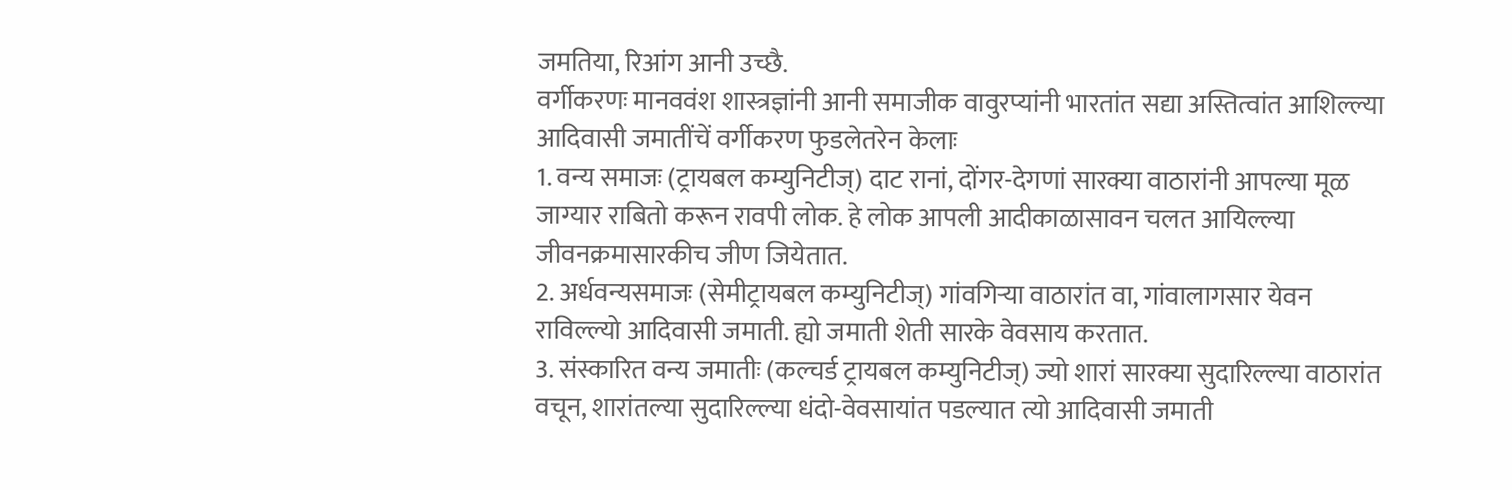जमतिया, रिआंग आनी उच्छै.
वर्गीकरणः मानववंश शास्त्रज्ञांनी आनी समाजीक वावुरप्यांनी भारतांत सद्या अस्तित्वांत आशिल्ल्या आदिवासी जमातींचें वर्गीकरण फुडलेतरेन केलाः
1. वन्य समाजः (ट्रायबल कम्युनिटीज्) दाट रानां, दोंगर-देगणां सारक्या वाठारांनी आपल्या मूळ जाग्यार राबितो करून रावपी लोक. हे लोक आपली आदीकाळासावन चलत आयिल्ल्या जीवनक्रमासारकीच जीण जियेतात.
2. अर्धवन्यसमाजः (सेमीट्रायबल कम्युनिटीज्) गांवगिऱ्या वाठारांत वा, गांवालागसार येवन राविल्ल्यो आदिवासी जमाती. ह्यो जमाती शेती सारके वेवसाय करतात.
3. संस्कारित वन्य जमातीः (कल्चर्ड ट्रायबल कम्युनिटीज्) ज्यो शारां सारक्या सुदारिल्ल्या वाठारांत वचून, शारांतल्या सुदारिल्ल्या धंदो-वेवसायांत पडल्यात त्यो आदिवासी जमाती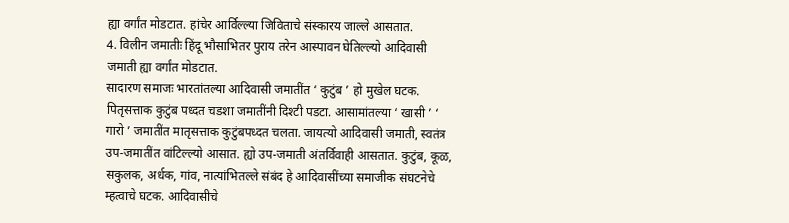ह्या वर्गांत मोडटात. हांचेर आर्विल्ल्या जिविताचे संस्कारय जाल्ले आसतात.
4. विलीन जमातीः हिंदू भौसाभितर पुराय तरेन आस्पावन घेतिल्ल्यो आदिवासी जमाती ह्या वर्गांत मोडटात.
सादारण समाजः भारतांतल्या आदिवासी जमातींत ‘ कुटुंब ’ हो मुखेल घटक. पितृसत्ताक कुटुंब पध्दत चडशा जमातींनी दिश्टी पडटा. आसामांतल्या ‘ खासी ’ ‘ गारो ’ जमातींत मातृसत्ताक कुटुंबपध्दत चलता. जायत्यो आदिवासी जमाती, स्वतंत्र उप-जमातींत वांटिल्ल्यो आसात. ह्यो उप-जमाती अंतर्विवाही आसतात. कुटुंब, कूळ, सकुलक, अर्धक, गांव, नात्यांभितल्ले संबंद हे आदिवासींच्या समाजीक संघटनेचे म्हत्वाचे घटक. आदिवासीचे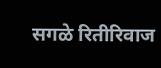सगळे रितीरिवाज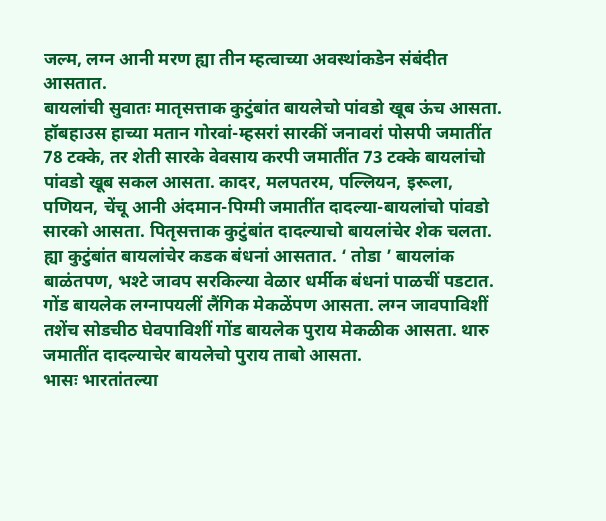जल्म, लग्न आनी मरण ह्या तीन म्हत्वाच्या अवस्थांकडेन संबंदीत आसतात.
बायलांची सुवातः मातृसत्ताक कुटुंबांत बायलेचो पांवडो खूब ऊंच आसता. हॉबहाउस हाच्या मतान गोरवां-म्हसरां सारकीं जनावरां पोसपी जमातींत 78 टक्के, तर शेती सारके वेवसाय करपी जमातींत 73 टक्के बायलांचो पांवडो खूब सकल आसता. कादर, मलपतरम, पल्लियन, इरूला, पणियन, चेंचू आनी अंदमान-पिग्मी जमातींत दादल्या-बायलांचो पांवडो सारको आसता. पितृसत्ताक कुटुंबांत दादल्याचो बायलांचेर शेक चलता. ह्या कुटुंबांत बायलांचेर कडक बंधनां आसतात. ‘ तोडा ’ बायलांक बाळंतपण, भश्टे जावप सरकिल्या वेळार धर्मीक बंधनां पाळचीं पडटात. गोंड बायलेक लग्नापयलीं लैंगिक मेकळेंपण आसता. लग्न जावपाविशीं तशेंच सोडचीठ घेवपाविशीं गोंड बायलेक पुराय मेकळीक आसता. थारु जमातींत दादल्याचेर बायलेचो पुराय ताबो आसता.
भासः भारतांतल्या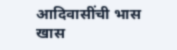आदिवासींची भास खास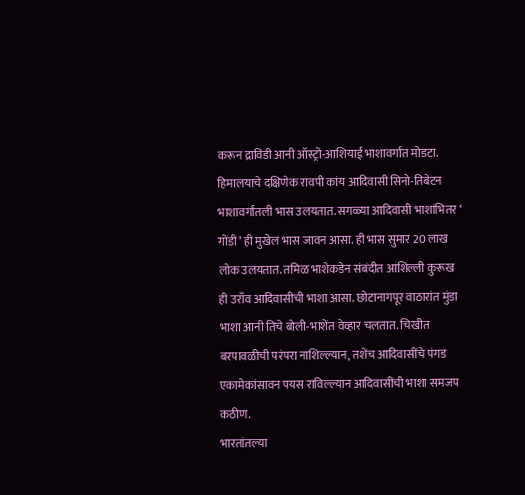करून द्राविडी आनी ऑस्ट्रो-आशियाई भाशावर्गांत मोडटा. हिमालयाचे दक्षिणेक रावपी कांय आदिवासी सिनो-तिबेटन भाशावर्गांतली भास उलयतात. सगळ्या आदिवासी भाशांभितर ‘ गोंडी ’ ही मुखेल भास जावन आसा. ही भास सुमार 20 लाख लोक उलयतात. तमिळ भाशेकडेन संबंदीत आशिल्ली कुरूख ही उराँव आदिवासीची भाशा आसा. छोटानागपूर वाठारांत मुंडा भाशा आनी तिचे बोली-भाशेंत वेव्हार चलतात. चिखीत बरपावळीची परंपरा नाशिल्ल्यान, तशेंच आदिवासींचे पंगड एकामेकांसावन पयस राविल्ल्यान आदिवासींची भाशा समजप कठीण.
भारतांतल्या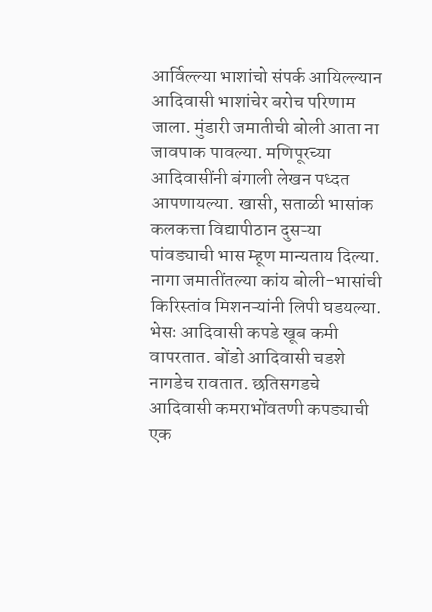आर्विल्ल्या भाशांचो संपर्क आयिल्ल्यान आदिवासी भाशांचेर बरोच परिणाम जाला. मुंडारी जमातीची बोली आता ना जावपाक पावल्या. मणिपूरच्या आदिवासींनी बंगाली लेखन पध्दत आपणायल्या. खासी, सताळी भासांक कलकत्ता विद्यापीठान दुसऱ्या पांवड्याची भास म्हूण मान्यताय दिल्या. नागा जमातींतल्या कांय बोली-भासांची किरिस्तांव मिशनऱ्यांनी लिपी घडयल्या.
भेसः आदिवासी कपडे खूब कमी वापरतात. बोंडो आदिवासी चडशे नागडेच रावतात. छतिसगडचे आदिवासी कमराभोंवतणी कपड्याची एक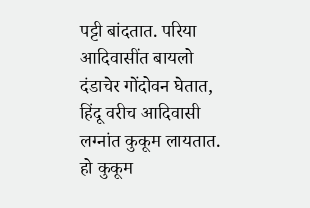पट्टी बांदतात. परिया आदिवासींत बायलो दंडाचेर गोंदोवन घेतात, हिंदू वरीच आदिवासी लग्नांत कुकूम लायतात. हो कुकूम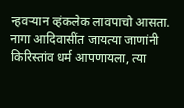न्हवऱ्यान व्हंकलेक लावपाचो आसता. नागा आदिवासींत जायत्या जाणांनी किरिस्तांव धर्म आपणायला, त्या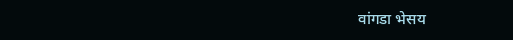वांगडा भेसय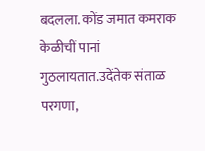बदलला. कोंड जमात कमराक केळीचीं पानां गुठलायतात.उदेंतेक संताळ परगणा,